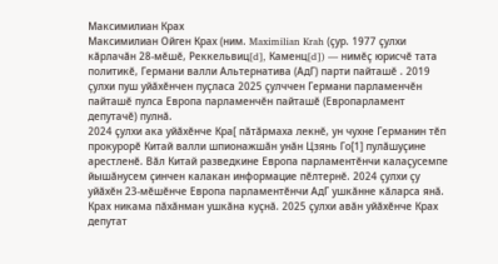Максимилиан Крах
Максимилиан Ойген Крах (ним. Maximilian Krah (ҫур. 1977 ҫулхи кӑрлачӑн 28-мӗшӗ, Реккельвиц[d], Каменц[d]) — нимӗҫ юрисчӗ тата политикӗ, Германи валли Альтернатива (АдГ) парти пайташӗ . 2019 ҫулхи пуш уйӑхӗнчен пуҫласа 2025 ҫулччен Германи парламенчӗн пайташӗ пулса Европа парламенчӗн пайташӗ (Европарламент депутачӗ) пулнӑ.
2024 ҫулхи ака уйӑхӗнче Кра[ пӑтӑрмаха лекнӗ, ун чухне Германин тӗп прокурорӗ Китай валли шпионажшӑн унӑн Цзянь Го[1] пулӑшуҫине арестленӗ. Вӑл Китай разведкине Европа парламентӗнчи калаҫусемпе йышӑнусем ҫинчен калакан информацие пӗлтернӗ. 2024 ҫулхи ҫу уйӑхӗн 23-мӗшӗнче Европа парламентӗнчи АдГ ушкӑнне кӑларса янӑ. Крах никама пӑхӑнман ушкӑна куҫнӑ. 2025 ҫулхи авӑн уйӑхӗнче Крах депутат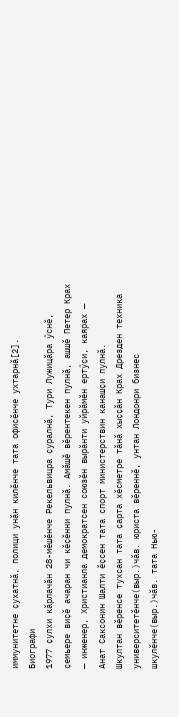иммунитетне ҫухатнӑ, полици унӑн килӗнче тата офисӗнче ухтарнӑ[2].
Биографи
1977 ҫулхи кӑрлачӑн 28-мӗшӗнче Рекельвицра ҫуралнӑ, Тури Лужицӑра ӳснӗ, ҫемьере виҫӗ ачаран чи кӗҫӗнни пулнӑ. Амӑшӗ вӗрентекен пулнӑ, ашшӗ Петер Крах — инженер, Христианла демократсен союзӗн вырӑнти уйрӑмӗн ертӳҫи, каярах — Анат Саксонин Шалти ӗҫсен тата спорт министерствин канашҫи пулнӑ.
Шкултан вӗренсе тухсан тата ҫарта хӗсметре тӑнӑ хыҫҫӑн Крах Дрезден техника университетӗнче(выр.)чăв. юриста вӗреннӗ, унтан Лондонри бизнес шкулӗнче(выр.)чăв. тата Нью-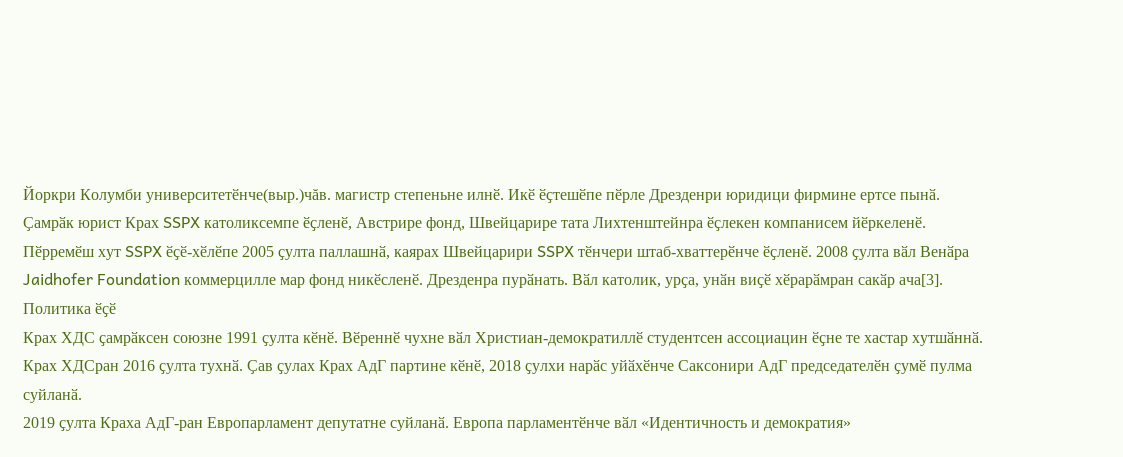Йоркри Колумби университетӗнче(выр.)чăв. магистр степеньне илнӗ. Икӗ ӗҫтешӗпе пӗрле Дрезденри юридици фирмине ертсе пынӑ.
Ҫамрӑк юрист Крах SSPX католиксемпе ӗҫленӗ, Австрире фонд, Швейцарире тата Лихтенштейнра ӗҫлекен компанисем йӗркеленӗ. Пӗрремӗш хут SSPX ӗҫӗ-хӗлӗпе 2005 ҫулта паллашнӑ, каярах Швейцарири SSPX тӗнчери штаб-хваттерӗнче ӗҫленӗ. 2008 ҫулта вӑл Венӑра Jaidhofer Foundation коммерцилле мар фонд никӗсленӗ. Дрезденра пурӑнать. Вӑл католик, урҫа, унӑн виҫӗ хӗрарӑмран сакӑр ача[3].
Политика ӗҫӗ
Крах ХДС ҫамрӑксен союзне 1991 ҫулта кӗнӗ. Вӗреннӗ чухне вӑл Христиан-демократиллӗ студентсен ассоциацин ӗҫне те хастар хутшӑннӑ. Крах ХДСран 2016 ҫулта тухнӑ. Ҫав ҫулах Крах АдГ партине кӗнӗ, 2018 ҫулхи нарӑс уйӑхӗнче Саксонири АдГ председателӗн ҫумӗ пулма суйланӑ.
2019 ҫулта Краха АдГ-ран Европарламент депутатне суйланӑ. Европа парламентӗнче вӑл «Идентичность и демократия»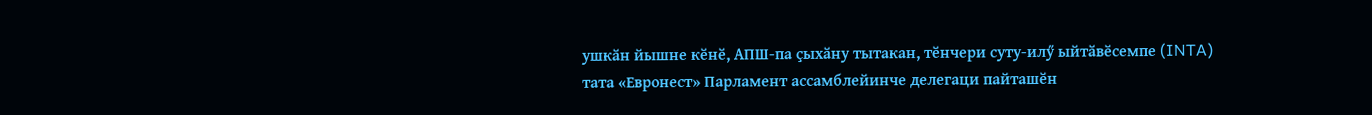ушкӑн йышне кӗнӗ, АПШ-па ҫыхӑну тытакан, тӗнчери суту-илӳ ыйтӑвӗсемпе (INTA) тата «Евронест» Парламент ассамблейинче делегаци пайташӗн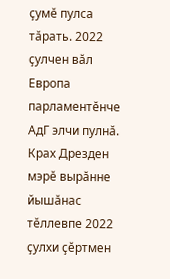ҫумӗ пулса тӑрать. 2022 ҫулчен вӑл Европа парламентӗнче АдГ элчи пулнӑ.
Крах Дрезден мэрӗ вырӑнне йышӑнас тӗллевпе 2022 ҫулхи ҫӗртмен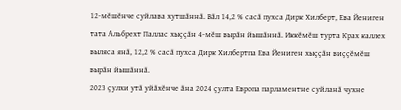12-мӗшӗнче суйлава хутшӑннӑ. Вӑл 14,2 % сасӑ пухса Дирк Хилберт, Ева Йениген тата Альбрехт Паллас хыҫҫӑн 4-мӗш вырӑн йышӑннӑ. Иккӗмӗш турта Крах каллех выляса янӑ, 12,2 % сасӑ пухса Дирк Хилбертпа Ева Йениген хыҫҫӑн виҫҫӗмӗш вырӑн йышӑннӑ.
2023 ҫулхи утӑ уйӑхӗнче ӑна 2024 ҫулта Европа парламентне суйланӑ чухне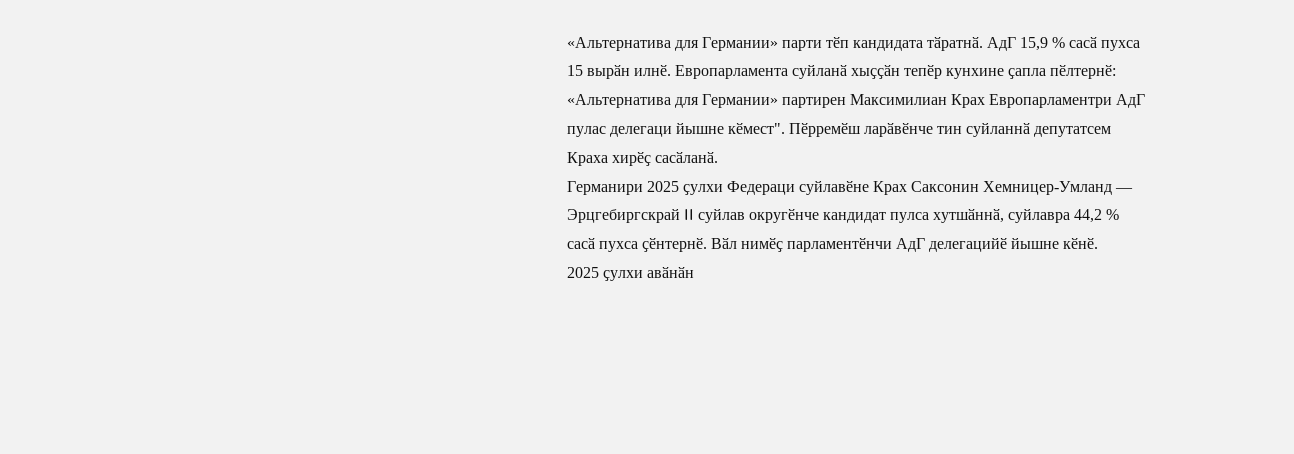«Альтернатива для Германии» парти тӗп кандидата тӑратнӑ. АдГ 15,9 % сасӑ пухса 15 вырӑн илнӗ. Европарламента суйланӑ хыҫҫӑн тепӗр кунхине ҫапла пӗлтернӗ: «Альтернатива для Германии» партирен Максимилиан Крах Европарламентри АдГ пулас делегаци йышне кӗмест". Пӗрремӗш ларӑвӗнче тин суйланнӑ депутатсем Краха хирӗҫ сасӑланӑ.
Германири 2025 ҫулхи Федераци суйлавӗне Крах Саксонин Хемницер-Умланд — Эрцгебиргскрай II суйлав округӗнче кандидат пулса хутшӑннӑ, суйлавра 44,2 % сасӑ пухса ҫӗнтернӗ. Вӑл нимӗҫ парламентӗнчи АдГ делегацийӗ йышне кӗнӗ.
2025 ҫулхи авӑнӑн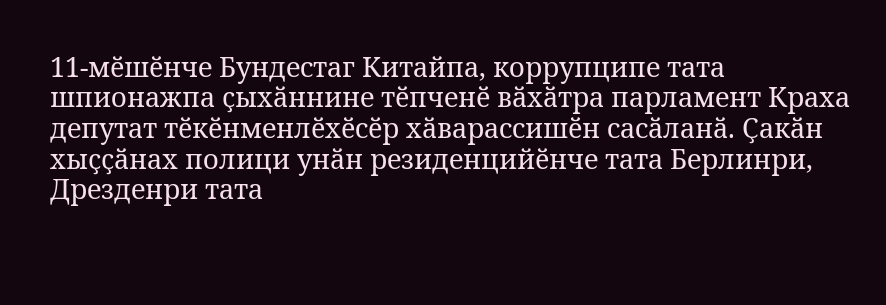11-мӗшӗнче Бундестаг Китайпа, коррупципе тата шпионажпа ҫыхӑннине тӗпченӗ вӑхӑтра парламент Краха депутат тӗкӗнменлӗхӗсӗр хӑварассишӗн сасӑланӑ. Ҫакӑн хыҫҫӑнах полици унӑн резиденцийӗнче тата Берлинри, Дрезденри тата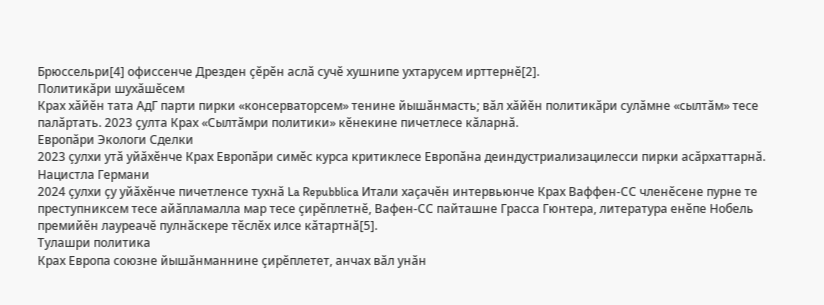Брюссельри[4] офиссенче Дрезден ҫӗрӗн аслӑ сучӗ хушнипе ухтарусем ирттернӗ[2].
Политикӑри шухӑшӗсем
Крах хӑйӗн тата АдГ парти пирки «консерваторсем» тенине йышӑнмасть; вӑл хӑйӗн политикӑри сулӑмне «сылтӑм» тесе палӑртать. 2023 ҫулта Крах «Сылтӑмри политики» кӗнекине пичетлесе кӑларнӑ.
Европӑри Экологи Сделки
2023 ҫулхи утӑ уйӑхӗнче Крах Европӑри симӗс курса критиклесе Европӑна деиндустриализацилесси пирки асӑрхаттарнӑ.
Нацистла Германи
2024 ҫулхи ҫу уйӑхӗнче пичетленсе тухнӑ La Repubblica Итали хаҫачӗн интервьюнче Крах Ваффен-СС членӗсене пурне те преступниксем тесе айӑпламалла мар тесе ҫирӗплетнӗ, Вафен-СС пайташне Грасса Гюнтера, литература енӗпе Нобель премийӗн лауреачӗ пулнӑскере тӗслӗх илсе кӑтартнӑ[5].
Тулашри политика
Крах Европа союзне йышӑнманнине ҫирӗплетет, анчах вӑл унӑн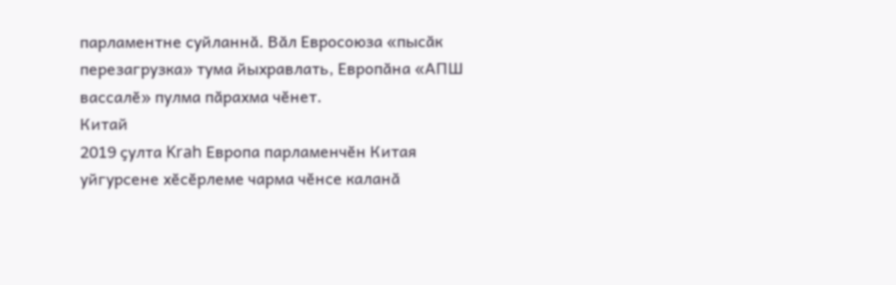парламентне суйланнӑ. Вӑл Евросоюза «пысӑк перезагрузка» тума йыхравлать, Европӑна «АПШ вассалӗ» пулма пӑрахма чӗнет.
Китай
2019 ҫулта Krah Европа парламенчӗн Китая уйгурсене хӗсӗрлеме чарма чӗнсе каланӑ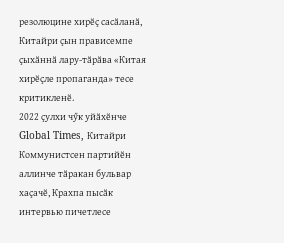резолюцине хирӗҫ сасӑланӑ, Китайри ҫын прависемпе ҫыхӑннӑ лару-тӑрӑва «Китая хирӗҫле пропаганда» тесе критикленӗ.
2022 ҫулхи чӳк уйӑхӗнче Global Times, Китайри Коммунистсен партийӗн аллинче тӑракан бульвар хаҫачӗ, Крахпа пысӑк интервью пичетлесе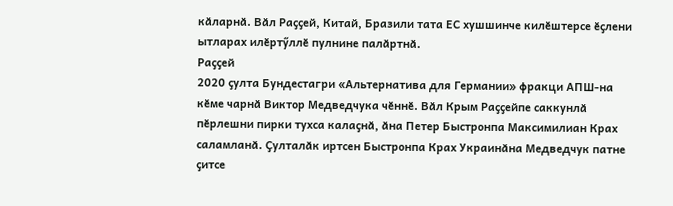кӑларнӑ. Вӑл Раҫҫей, Китай, Бразили тата ЕС хушшинче килӗштерсе ӗҫлени ытларах илӗртӳллӗ пулнине палӑртнӑ.
Раҫҫей
2020 ҫулта Бундестагри «Альтернатива для Германии» фракци АПШ-на кӗме чарнӑ Виктор Медведчука чӗннӗ. Вӑл Крым Раҫҫейпе саккунлӑ пӗрлешни пирки тухса калаҫнӑ, ӑна Петер Быстронпа Максимилиан Крах саламланӑ. Ҫулталӑк иртсен Быстронпа Крах Украинӑна Медведчук патне ҫитсе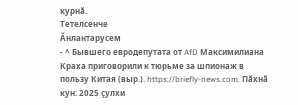курнӑ.
Тетелсенче
Ӑнлантарусем
- ^ Бывшего евродепутата от AfD Максимилиана Краха приговорили к тюрьме за шпионаж в пользу Китая (выр.). https://briefly-news.com. Пӑхнӑ кун: 2025 ҫулхи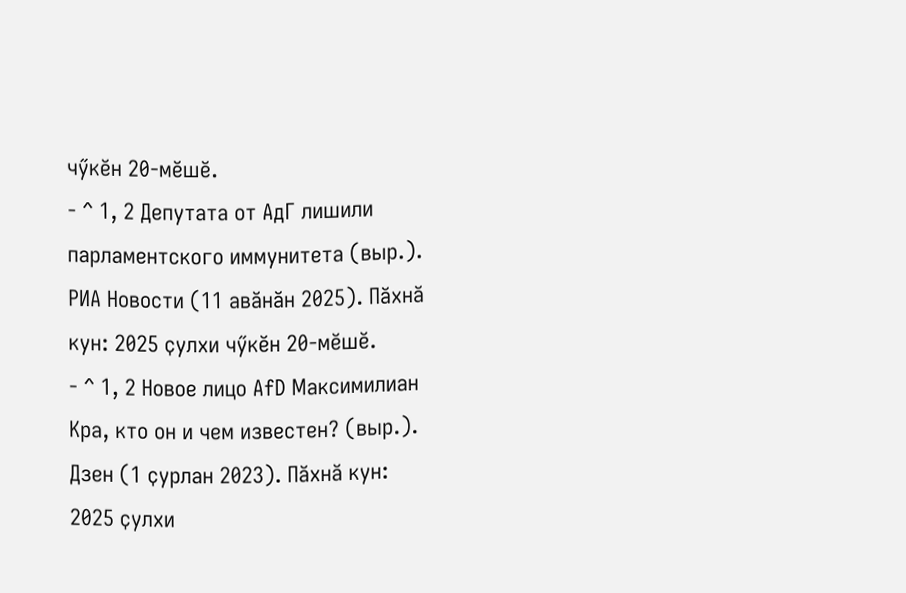чӳкӗн 20-мӗшӗ.
- ^ 1, 2 Депутата от АдГ лишили парламентского иммунитета (выр.). РИА Новости (11 авӑнӑн 2025). Пӑхнӑ кун: 2025 ҫулхи чӳкӗн 20-мӗшӗ.
- ^ 1, 2 Новое лицо АfD Максимилиан Кра, кто он и чем известен? (выр.). Дзен (1 ҫурлан 2023). Пӑхнӑ кун: 2025 ҫулхи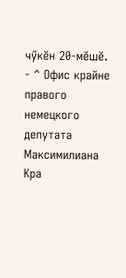чӳкӗн 20-мӗшӗ.
- ^ Офис крайне правого немецкого депутата Максимилиана Кра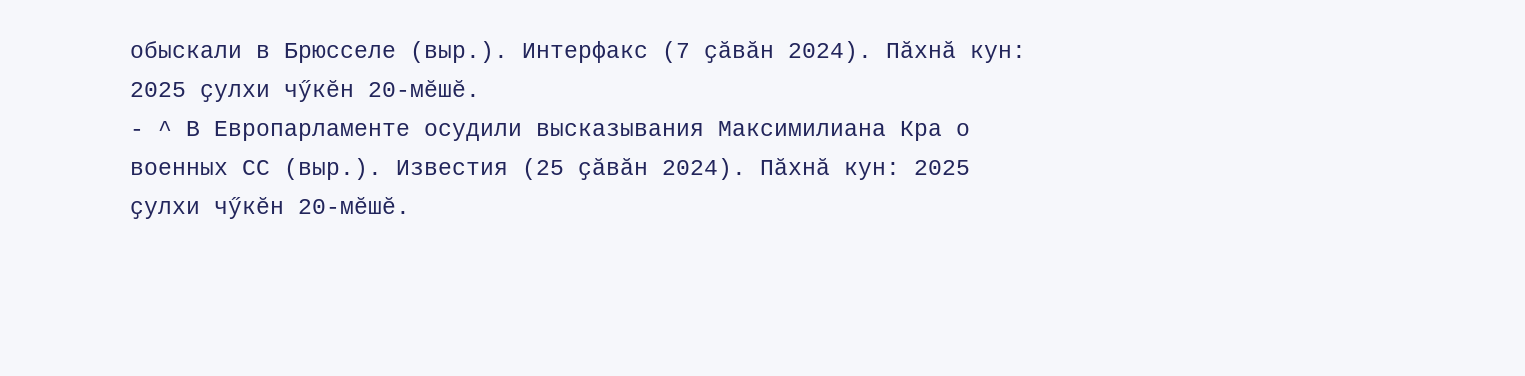обыскали в Брюсселе (выр.). Интерфакс (7 ҫӑвӑн 2024). Пӑхнӑ кун: 2025 ҫулхи чӳкӗн 20-мӗшӗ.
- ^ В Европарламенте осудили высказывания Максимилиана Кра о военных СС (выр.). Известия (25 ҫӑвӑн 2024). Пӑхнӑ кун: 2025 ҫулхи чӳкӗн 20-мӗшӗ.